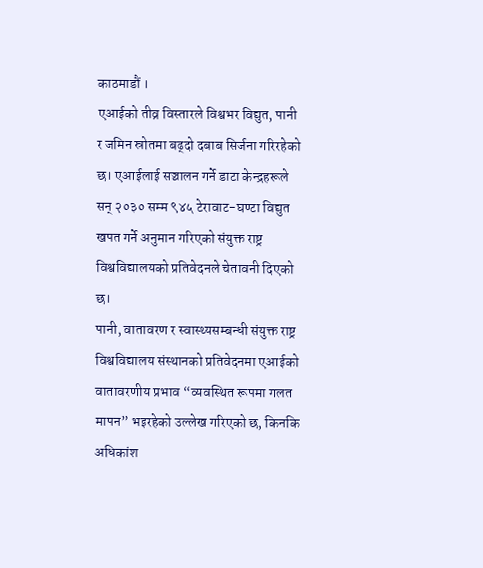काठमाडौं ।
एआईको तीव्र विस्तारले विश्वभर विद्युत, पानी र जमिन स्रोतमा बढ्दो दबाब सिर्जना गरिरहेको छ। एआईलाई सञ्चालन गर्ने डाटा केन्द्रहरूले सन् २०३० सम्म ९४५ टेरावाट-घण्टा विद्युत खपत गर्ने अनुमान गरिएको संयुक्त राष्ट्र विश्वविद्यालयको प्रतिवेदनले चेतावनी दिएको छ।
पानी, वातावरण र स्वास्थ्यसम्बन्धी संयुक्त राष्ट्र विश्वविद्यालय संस्थानको प्रतिवेदनमा एआईको वातावरणीय प्रभाव “व्यवस्थित रूपमा गलत मापन” भइरहेको उल्लेख गरिएको छ, किनकि अधिकांश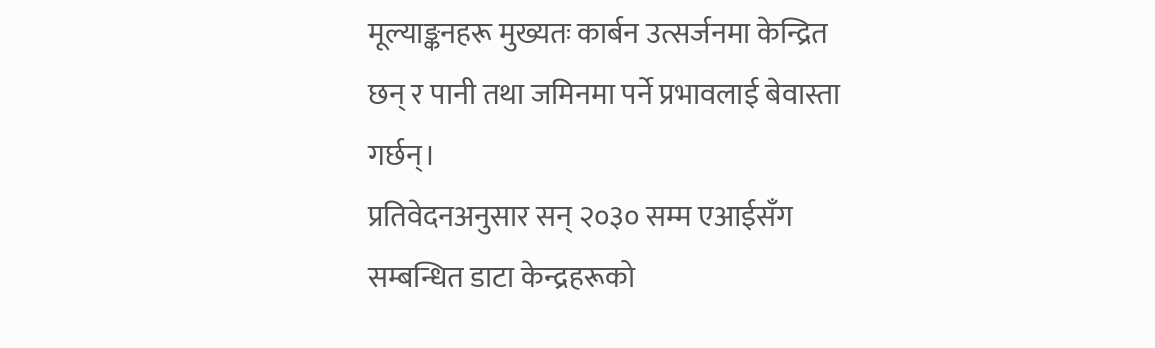मूल्याङ्कनहरू मुख्यतः कार्बन उत्सर्जनमा केन्द्रित छन् र पानी तथा जमिनमा पर्ने प्रभावलाई बेवास्ता गर्छन्।
प्रतिवेदनअनुसार सन् २०३० सम्म एआईसँग सम्बन्धित डाटा केन्द्रहरूको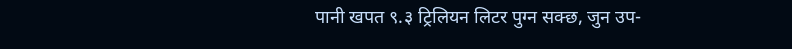पानी खपत ९.३ ट्रिलियन लिटर पुग्न सक्छ, जुन उप-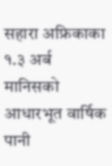सहारा अफ्रिकाका १.३ अर्ब मानिसको आधारभूत वार्षिक पानी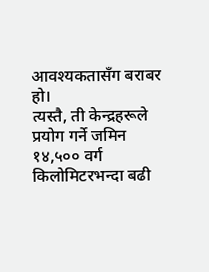आवश्यकतासँग बराबर हो।
त्यस्तै, ती केन्द्रहरूले प्रयोग गर्ने जमिन १४,५०० वर्ग किलोमिटरभन्दा बढी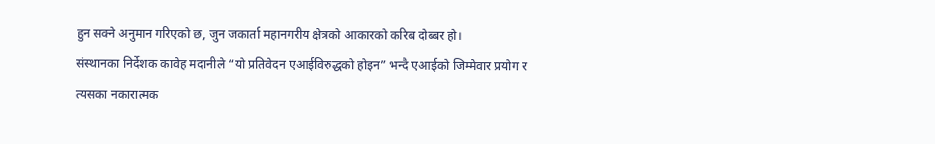हुन सक्ने अनुमान गरिएको छ, जुन जकार्ता महानगरीय क्षेत्रको आकारको करिब दोब्बर हो।
संस्थानका निर्देशक कावेह मदानीले “यो प्रतिवेदन एआईविरुद्धको होइन” भन्दै एआईको जिम्मेवार प्रयोग र त्यसका नकारात्मक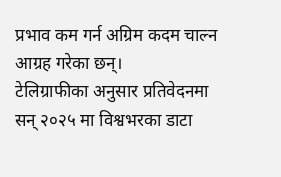प्रभाव कम गर्न अग्रिम कदम चाल्न आग्रह गरेका छन्।
टेलिग्राफीका अनुसार प्रतिवेदनमा सन् २०२५ मा विश्वभरका डाटा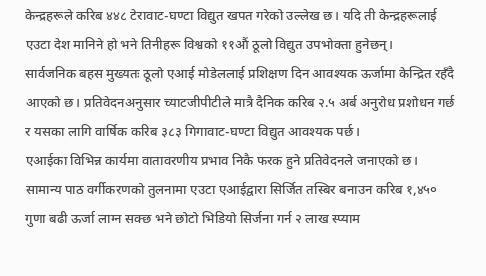केन्द्रहरूले करिब ४४८ टेरावाट-घण्टा विद्युत खपत गरेको उल्लेख छ। यदि ती केन्द्रहरूलाई एउटा देश मानिने हो भने तिनीहरू विश्वको ११औं ठूलो विद्युत उपभोक्ता हुनेछन्।
सार्वजनिक बहस मुख्यतः ठूलो एआई मोडेललाई प्रशिक्षण दिन आवश्यक ऊर्जामा केन्द्रित रहँदै आएको छ। प्रतिवेदनअनुसार च्याटजीपीटीले मात्रै दैनिक करिब २.५ अर्ब अनुरोध प्रशोधन गर्छ र यसका लागि वार्षिक करिब ३८३ गिगावाट-घण्टा विद्युत आवश्यक पर्छ।
एआईका विभिन्न कार्यमा वातावरणीय प्रभाव निकै फरक हुने प्रतिवेदनले जनाएको छ। सामान्य पाठ वर्गीकरणको तुलनामा एउटा एआईद्वारा सिर्जित तस्बिर बनाउन करिब १,४५० गुणा बढी ऊर्जा लाग्न सक्छ भने छोटो भिडियो सिर्जना गर्न २ लाख स्प्याम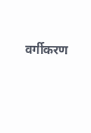वर्गीकरण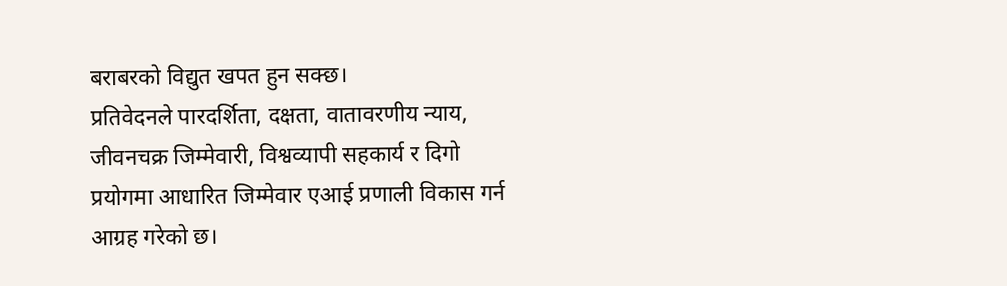बराबरको विद्युत खपत हुन सक्छ।
प्रतिवेदनले पारदर्शिता, दक्षता, वातावरणीय न्याय, जीवनचक्र जिम्मेवारी, विश्वव्यापी सहकार्य र दिगो प्रयोगमा आधारित जिम्मेवार एआई प्रणाली विकास गर्न आग्रह गरेको छ।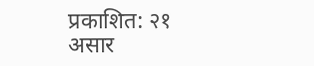प्रकाशित: २१ असार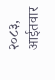२०८३, आईतवार